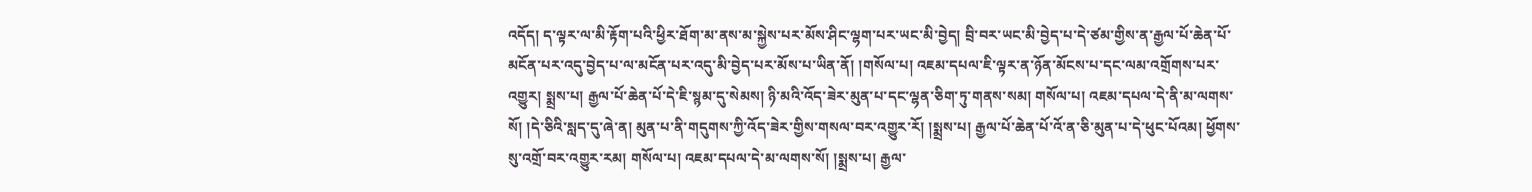འདོད། ད་ལྟར་ལ་མི་རྟོག་པའི་ཕྱིར་ཐོག་མ་ནས་མ་སྐྱེས་པར་མོས་ཤིང་ལྷག་པར་ཡང་མི་བྱེད། བྲི་བར་ཡང་མི་བྱེད་པ་དེ་ཙམ་གྱིས་ན་རྒྱལ་པོ་ཆེན་པོ་མངོན་པར་འདུ་བྱེད་པ་ལ་མངོན་པར་འདུ་མི་བྱེད་པར་མོས་པ་ཡིན་ནོ། །གསོལ་པ། འཇམ་དཔལ་ཇི་ལྟར་ན་ཉོན་མོངས་པ་དང་ལམ་འགྲོགས་པར་འགྱུར། སྨྲས་པ། རྒྱལ་པོ་ཆེན་པོ་དེ་ཇི་སྙམ་དུ་སེམས། ཉི་མའི་འོད་ཟེར་མུན་པ་དང་ལྷན་ཅིག་ཏུ་གནས་སམ། གསོལ་པ། འཇམ་དཔལ་དེ་ནི་མ་ལགས་སོ། །དེ་ཅིའི་སླད་དུ་ཞེ་ན། མུན་པ་ནི་གདུགས་ཀྱི་འོད་ཟེར་གྱིས་གསལ་བར་འགྱུར་རོ། །སྨྲས་པ། རྒྱལ་པོ་ཆེན་པོ་འོ་ན་ཅི་མུན་པ་དེ་ཕུང་པོའམ། ཕྱོགས་སུ་འགྲོ་བར་འགྱུར་རམ། གསོལ་པ། འཇམ་དཔལ་དེ་མ་ལགས་སོ། །སྨྲས་པ། རྒྱལ་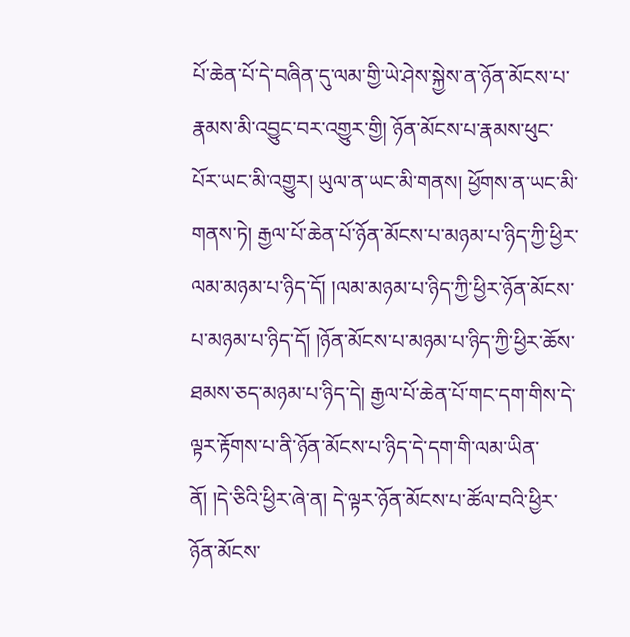པོ་ཆེན་པོ་དེ་བཞིན་དུ་ལམ་གྱི་ཡེ་ཤེས་སྐྱེས་ན་ཉོན་མོངས་པ་རྣམས་མི་འབྱུང་བར་འགྱུར་གྱི། ཉོན་མོངས་པ་རྣམས་ཕུང་པོར་ཡང་མི་འགྱུར། ཡུལ་ན་ཡང་མི་གནས། ཕྱོགས་ན་ཡང་མི་གནས་ཏེ། རྒྱལ་པོ་ཆེན་པོ་ཉོན་མོངས་པ་མཉམ་པ་ཉིད་ཀྱི་ཕྱིར་ལམ་མཉམ་པ་ཉིད་དོ། །ལམ་མཉམ་པ་ཉིད་ཀྱི་ཕྱིར་ཉོན་མོངས་པ་མཉམ་པ་ཉིད་དོ། །ཉོན་མོངས་པ་མཉམ་པ་ཉིད་ཀྱི་ཕྱིར་ཆོས་ཐམས་ཅད་མཉམ་པ་ཉིད་དེ། རྒྱལ་པོ་ཆེན་པོ་གང་དག་གིས་དེ་ལྟར་རྟོགས་པ་ནི་ཉོན་མོངས་པ་ཉིད་དེ་དག་གི་ལམ་ཡིན་ནོ། །དེ་ཅིའི་ཕྱིར་ཞེ་ན། དེ་ལྟར་ཉོན་མོངས་པ་ཚོལ་བའི་ཕྱིར་ཉོན་མོངས་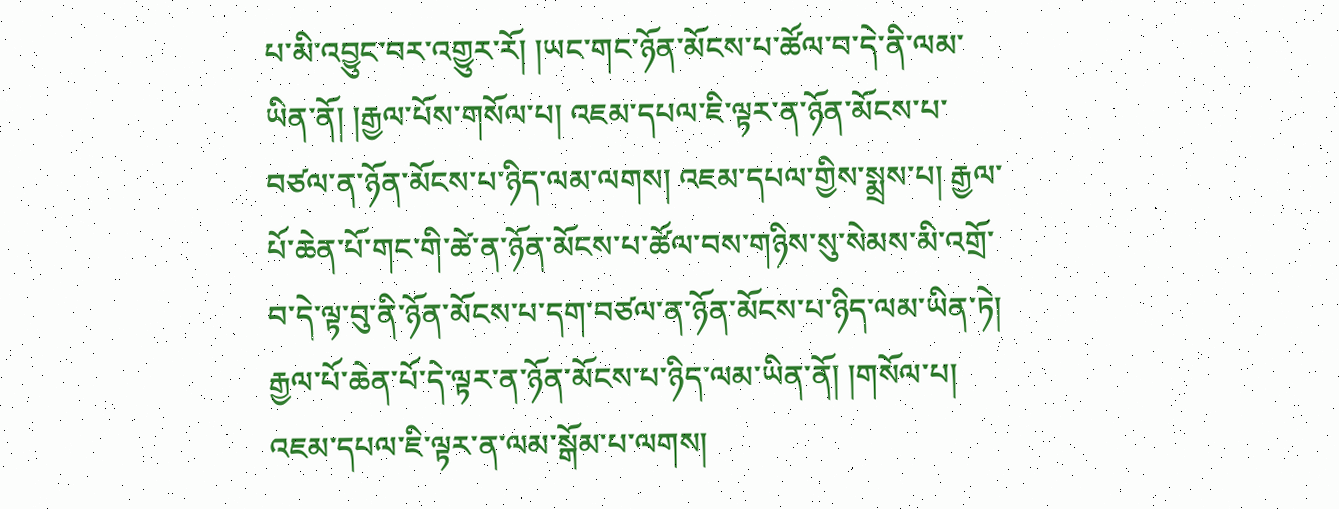པ་མི་འབྱུང་བར་འགྱུར་རོ། །ཡང་གང་ཉོན་མོངས་པ་ཚོལ་བ་དེ་ནི་ལམ་ཡིན་ནོ། །རྒྱལ་པོས་གསོལ་པ། འཇམ་དཔལ་ཇི་ལྟར་ན་ཉོན་མོངས་པ་བཙལ་ན་ཉོན་མོངས་པ་ཉིད་ལམ་ལགས། འཇམ་དཔལ་གྱིས་སྨྲས་པ། རྒྱལ་པོ་ཆེན་པོ་གང་གི་ཚེ་ན་ཉོན་མོངས་པ་ཚོལ་བས་གཉིས་སུ་སེམས་མི་འགྲོ་བ་དེ་ལྟ་བུ་ནི་ཉོན་མོངས་པ་དག་བཙལ་ན་ཉོན་མོངས་པ་ཉིད་ལམ་ཡིན་ཏེ། རྒྱལ་པོ་ཆེན་པོ་དེ་ལྟར་ན་ཉོན་མོངས་པ་ཉིད་ལམ་ཡིན་ནོ། །གསོལ་པ། འཇམ་དཔལ་ཇི་ལྟར་ན་ལམ་སྒོམ་པ་ལགས།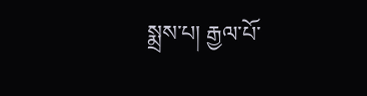སྨྲས་པ། རྒྱལ་པོ་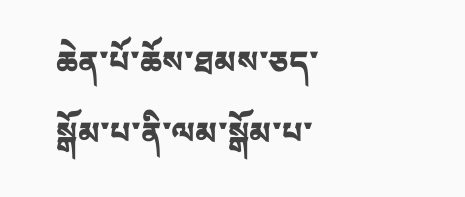ཆེན་པོ་ཆོས་ཐམས་ཅད་སྒོམ་པ་ནི་ལམ་སྒོམ་པ་